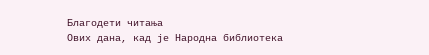Благодети читања
Ових дана, кад је Народна библиотека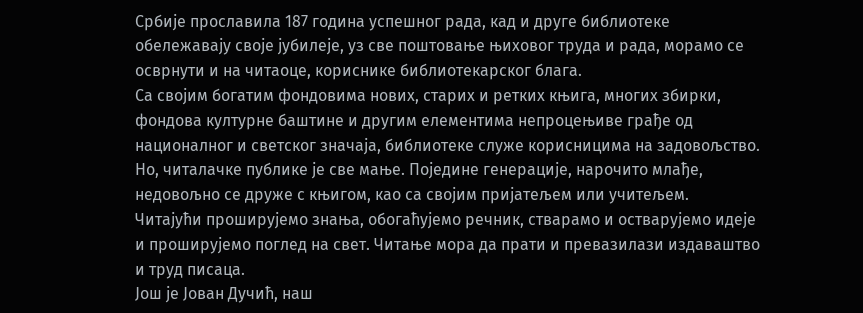Србије прославила 187 година успешног рада, кад и друге библиотеке обележавају своје јубилеје, уз све поштовање њиховог труда и рада, морамо се осврнути и на читаоце, кориснике библиотекарског блага.
Са својим богатим фондовима нових, старих и ретких књига, многих збирки, фондова културне баштине и другим елементима непроцењиве грађе од националног и светског значаја, библиотеке служе корисницима на задовољство. Но, читалачке публике је све мање. Поједине генерације, нарочито млађе, недовољно се друже с књигом, као са својим пријатељем или учитељем.
Читајући проширујемо знања, обогаћујемо речник, стварамо и остварујемо идеје и проширујемо поглед на свет. Читање мора да прати и превазилази издаваштво и труд писаца.
Још је Јован Дучић, наш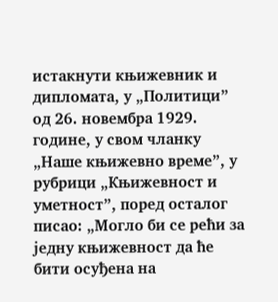истакнути књижевник и дипломата, у „Политици” од 26. новембра 1929. године, у свом чланку „Наше књижевно време”, у рубрици „Књижевност и уметност”, поред осталог писао: „Могло би се рећи за једну књижевност да ће бити осуђена на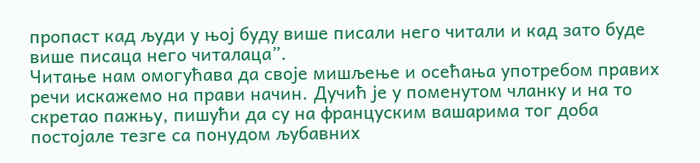пропаст кад људи у њој буду више писали него читали и кад зато буде више писаца него читалаца”.
Читање нам омогућава да своје мишљење и осећања употребом правих речи искажемо на прави начин. Дучић је у поменутом чланку и на то скретао пажњу, пишући да су на француским вашарима тог доба постојале тезге са понудом љубавних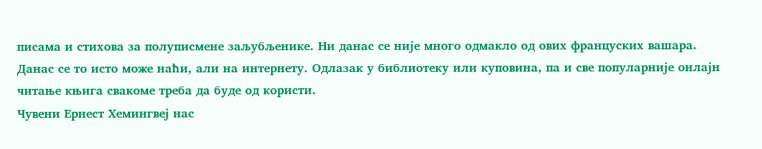писама и стихова за полуписмене заљубљенике. Ни данас се није много одмакло од ових француских вашара. Данас се то исто може наћи, али на интернету. Одлазак у библиотеку или куповина, па и све популарније онлајн читање књига свакоме треба да буде од користи.
Чувени Ернест Хемингвеј нас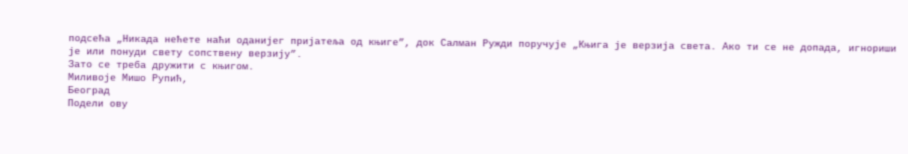подсећа „Никада нећете наћи оданијег пријатеља од књиге”, док Салман Ружди поручује „Књига је верзија света. Ако ти се не допада, игнориши је или понуди свету сопствену верзију”.
Зато се треба дружити с књигом.
Миливоје Мишо Рупић,
Београд
Подели ову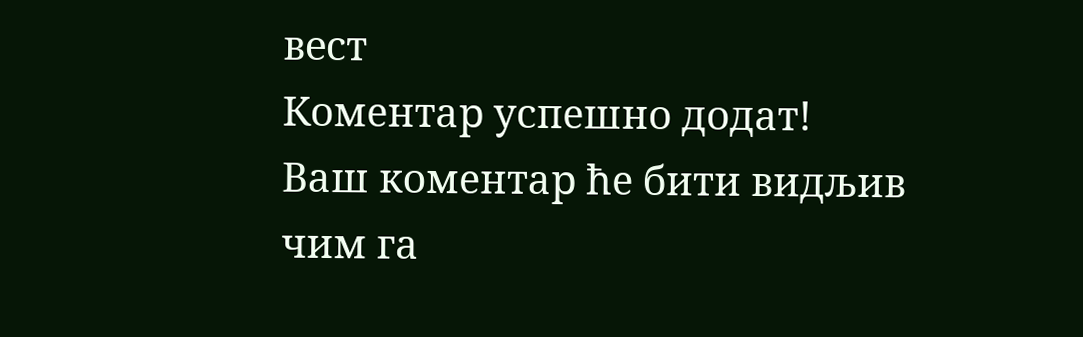вест
Комeнтар успeшно додат!
Ваш комeнтар ћe бити видљив чим га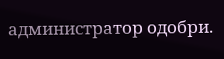администратор одобри.